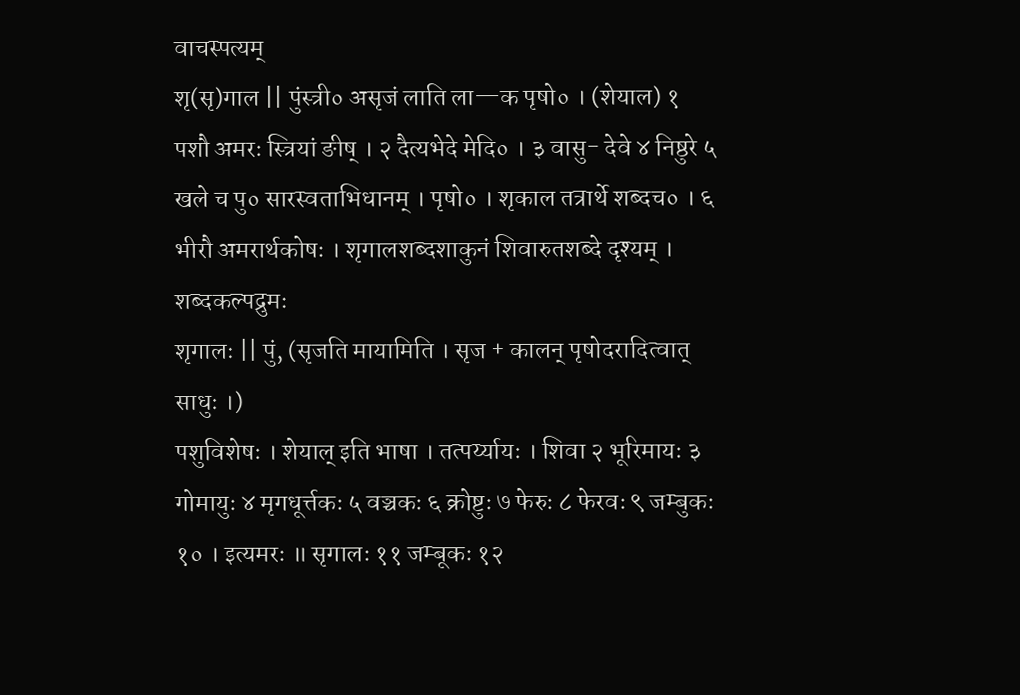वाचस्पत्यम्
शृ(सृ)गाल || पुंस्त्री० असृजं लाति ला—क पृषो० । (शेयाल) १ पशौ अमरः स्त्रियां ङीष् । २ दैत्यभेदे मेदि० । ३ वासु- देवे ४ निष्ठुरे ५ खले च पु० सारस्वताभिधानम् । पृषो० । शृकाल तत्रार्थे शब्दच० । ६ भीरौ अमरार्थकोषः । शृगालशब्दशाकुनं शिवारुतशब्दे दृश्यम् ।
शब्दकल्पद्रुमः
शृगालः || पुं, (सृजति मायामिति । सृज + कालन् पृषोदरादित्वात् साधुः ।)
पशुविशेषः । शेयाल् इति भाषा । तत्पर्य्यायः । शिवा २ भूरिमायः ३ गोमायुः ४ मृगधूर्त्तकः ५ वञ्चकः ६ क्रोष्टुः ७ फेरुः ८ फेरवः ९ जम्बुकः १० । इत्यमरः ॥ सृगालः ११ जम्बूकः १२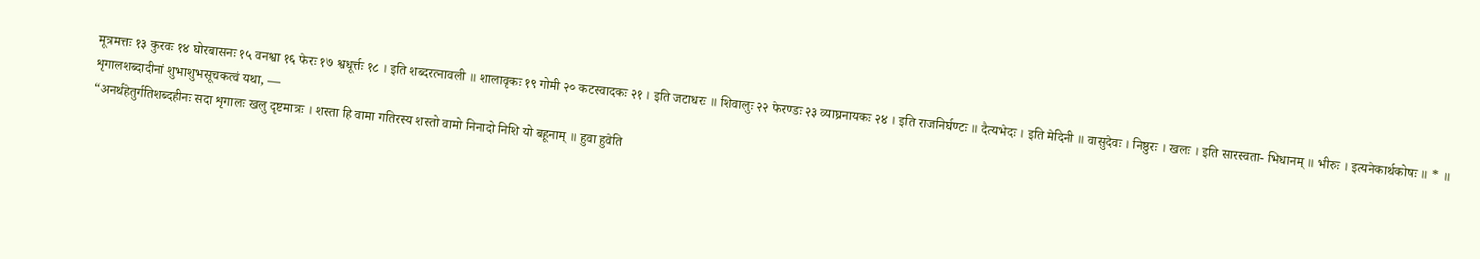मूत्रमत्तः १३ कुरवः १४ घोरबासनः १५ वनश्वा १६ फेरः १७ श्वधूर्त्तः १८ । इति शब्दरत्नावली ॥ शालावृकः १९ गोमी २० कटस्वादकः २१ । इति जटाधरः ॥ शिवालुः २२ फेरण्डः २३ व्याघ्रनायकः २४ । इति राजनिर्घण्टः ॥ दैत्यभेदः । इति मेदिनी ॥ वासुदेवः । निष्ठुरः । खलः । इति सारस्वता- भिधानम् ॥ भीरुः । इत्यनेकार्थकोषः ॥ * ॥
शृगालशब्दादीनां शुभाशुभसूचकत्वं यथा, —
“अनर्थहेतुर्गतिशब्दहीनः सदा शृगालः खलु दृष्टमात्रः । शस्ता हि वामा गतिरस्य शस्तो वामो निनादो निशि यो बहूनाम् ॥ हुवा हुवेति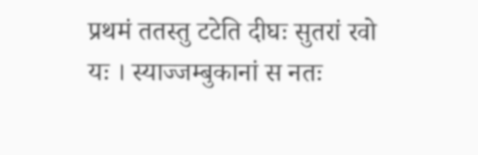प्रथमं ततस्तु टटेति दीघः सुतरां रवो यः । स्याज्जम्बुकानां स नतः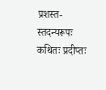प्रशस्त- स्तदन्यरूपः कथितः प्रदीप्तः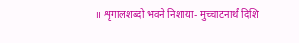॥ शृगालशब्दो भवने निशाया- मुच्चाटनार्थं दिशि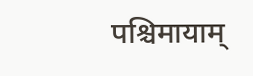पश्चिमायाम्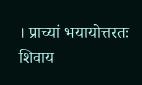। प्राच्यां भयायोत्तरतः शिवाय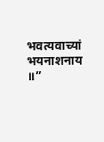भवत्यवाच्यां भयनाशनाय ॥”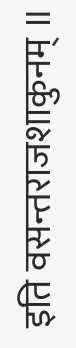इति वसन्तराजशाकुनम् ॥